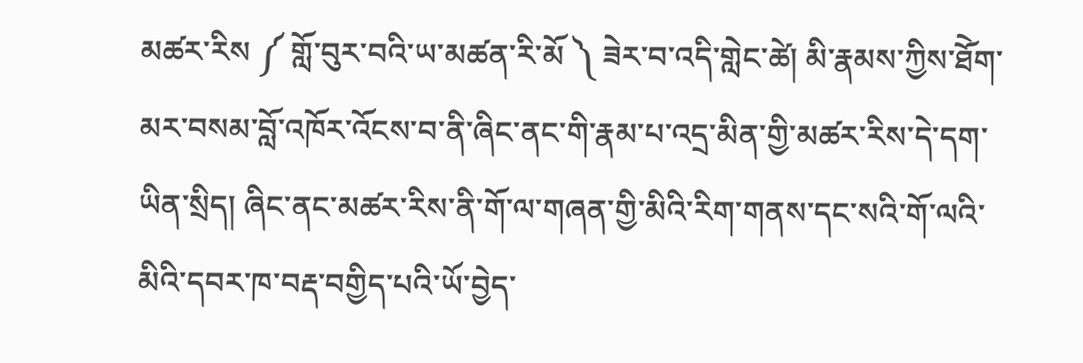མཚར་རིས ༼ གློ་བུར་བའི་ཡ་མཚན་རི་མོ ༽ ཟེར་བ་འདི་གླེང་ཚེ། མི་རྣམས་ཀྱིས་ཐོེག་མར་བསམ་བློ་འཁོར་འོངས་བ་ནི་ཞིང་ནང་གི་རྣམ་པ་འདྲ་མིན་གྱི་མཚར་རིས་དེ་དག་ཡིན་སྲིད། ཞིང་ནང་མཚར་རིས་ནི་གོ་ལ་གཞན་གྱི་མིའི་རིག་གནས་དང་སའི་གོ་ལའི་མིའི་དབར་ཁ་བརྡ་བགྱིད་པའི་ཡོ་བྱེད་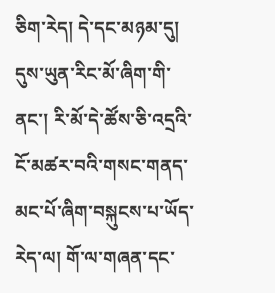ཅིག་རེད། དེ་དང་མཉམ་དུ། དུས་ཡུན་རིང་མོ་ཞིག་གི་ནང་། རི་མོ་དེ་ཚོས་ཅི་འདྲའི་ངོ་མཚར་བའི་གསང་གནད་མང་པོ་ཞིག་བསྐུངས་པ་ཡོད་རེད་ལ། གོ་ལ་གཞན་དང་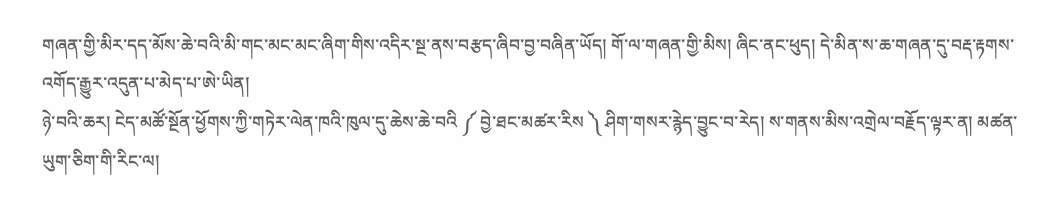གཞན་གྱི་མིར་དད་མོས་ཆེ་བའི་མི་གང་མང་མང་ཞིག་གིས་འདིར་སྔ་ནས་བརྩད་ཞིབ་བྱ་བཞིན་ཡོད། གོ་ལ་གཞན་གྱི་མིས། ཞིང་ནང་ཕུད། དེ་མིན་ས་ཆ་གཞན་དུ་བརྡ་རྟགས་འགོད་རྒྱུར་འདུན་པ་མེད་པ་ཨེ་ཡིན།
ཉེ་བའི་ཆར། ངེད་མཚོ་སྔོན་ཕྱོགས་ཀྱི་གཏེར་ལེན་ཁའི་ཁུལ་དུ་ཆེས་ཆེ་བའི ༼ བྱེ་ཐང་མཚར་རིས ༽ ཤིག་གསར་རྙེད་བྱུང་བ་རེད། ས་གནས་མིས་འགྲེལ་བརྗོད་ལྟར་ན། མཚན་ཡུག་ཅིག་གི་རིང་ལ།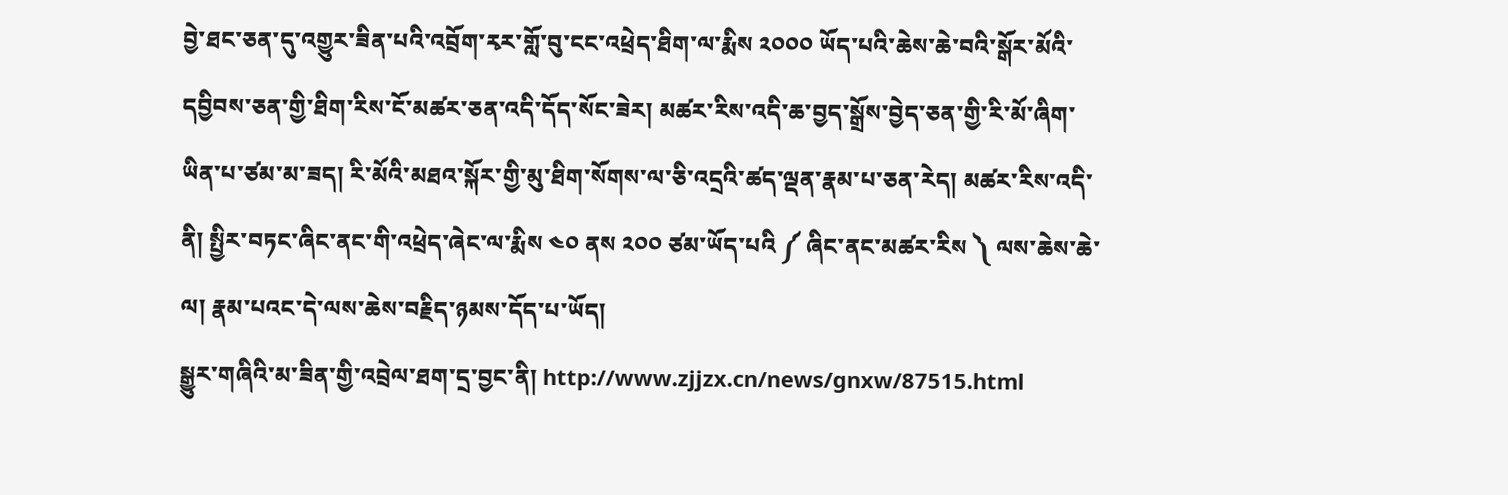བྱེ་ཐང་ཅན་དུ་འགྱུར་ཟིན་པའི་འབྲོག་རྭར་གློ་བུ་ངང་འཕྲེད་ཐིག་ལ་རྨིས ༢༠༠༠ ཡོད་པའི་ཆེས་ཆེ་བའི་སྒོར་མོའི་དབྱིབས་ཅན་གྱི་ཐིག་རིས་ངོ་མཚར་ཅན་འདི་དོད་སོང་ཟེར། མཚར་རིས་འདི་ཆ་བྱད་སྒྲོས་བྱེད་ཅན་གྱི་རི་མོ་ཞིག་ཡིན་པ་ཙམ་མ་ཟད། རི་མོའི་མཐའ་སྐོར་གྱི་མུ་ཐིག་སོགས་ལ་ཅི་འདྲའི་ཚད་ལྡན་རྣམ་པ་ཅན་རེད། མཚར་རིས་འདི་ནི། སྤྱིར་བཏང་ཞིང་ནང་གི་འཕྲེད་ཞེང་ལ་རྨིས ༤༠ ནས ༢༠༠ ཙམ་ཡོད་པའི ༼ ཞིང་ནང་མཚར་རིས ༽ ལས་ཆེས་ཆེ་ལ། རྣམ་པའང་དེ་ལས་ཆེས་བརྗིད་ཉམས་དོད་པ་ཡོད།
སྒྱུར་གཞིའི་མ་ཟིན་གྱི་འབྲེལ་ཐག་དྲ་བྱང་ནི། http://www.zjjzx.cn/news/gnxw/87515.html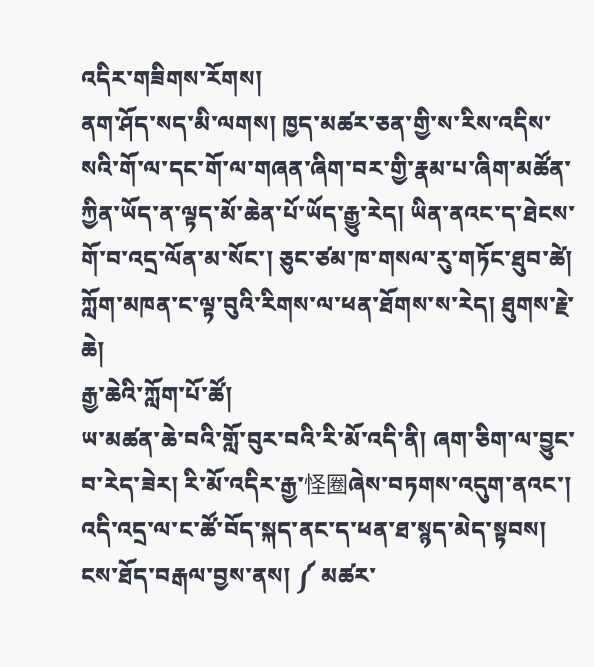འདིར་གཟིགས་རོགས།
ནག་ཤོད་སད་མི་ལགས། ཁྱད་མཚར་ཅན་གྱི་ས་རིས་འདིས་སའི་གོ་ལ་དང་གོ་ལ་གཞན་ཞིག་བར་གྱི་རྣམ་པ་ཞིག་མཚོན་ཀྱིན་ཡོད་ན་ལྟད་མོ་ཆེན་པོ་ཡོད་རྒྱུ་རེད། ཡིན་ནའང་ད་ཐེངས་གོ་བ་འདྲ་ལོན་མ་སོང་། ཅུང་ཙམ་ཁ་གསལ་རུ་གཏོང་ཐུབ་ཚེ། ཀློག་མཁན་ང་ལྟ་བུའི་རིགས་ལ་ཕན་ཐོགས་ས་རེད། ཐུགས་རྗེ་ཆེ།
རྒྱ་ཆེའི་ཀློག་པོ་ཚོ།
ཡ་མཚན་ཆེ་བའི་གློ་བུར་བའི་རི་མོ་འདི་ནི། ཞག་ཅིག་ལ་བྱུང་བ་རེད་ཟེར། རི་མོ་འདིར་རྒྱ་怪圈ཞེས་བཏགས་འདུག་ནའང་། འདི་འདྲ་ལ་ང་ཚོ་བོད་སྐད་ནང་ད་ཕན་ཐ་སྙད་མེད་སྟབས། ངས་ཐོད་བརྒལ་བྱས་ནས། ༼ མཚར་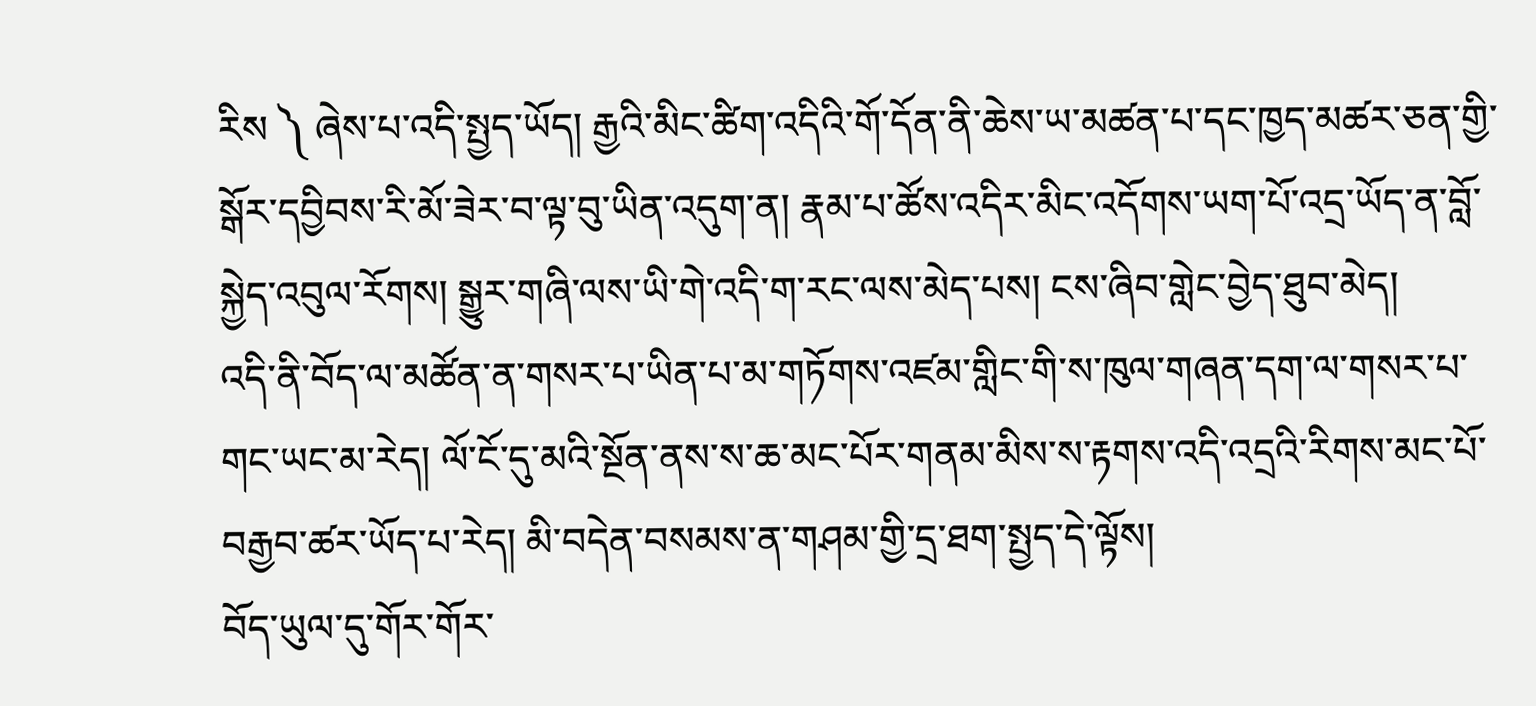རིས ༽ ཞེས་པ་འདི་སྤྱད་ཡོད། རྒྱའི་མིང་ཚིག་འདིའི་གོ་དོན་ནི་ཆེས་ཡ་མཚན་པ་དང་ཁྱད་མཚར་ཅན་གྱི་སྒོར་དབྱིབས་རི་མོ་ཟེར་བ་ལྟ་བུ་ཡིན་འདུག་ན། རྣམ་པ་ཚོས་འདིར་མིང་འདོགས་ཡག་པོ་འདྲ་ཡོད་ན་བློ་སྐྱེད་འབུལ་རོགས། སྒྱུར་གཞི་ལས་ཡི་གེ་འདི་ག་རང་ལས་མེད་པས། ངས་ཞིབ་གླེང་བྱེད་ཐུབ་མེད།
འདི་ནི་བོད་ལ་མཚོན་ན་གསར་པ་ཡིན་པ་མ་གཏོགས་འཛམ་གླིང་གི་ས་ཁུལ་གཞན་དག་ལ་གསར་པ་གང་ཡང་མ་རེད། ལོ་ངོ་དུ་མའི་སྔོན་ནས་ས་ཆ་མང་པོར་གནམ་མིས་ས་རྟགས་འདི་འདྲའི་རིགས་མང་པོ་བརྒྱབ་ཚར་ཡོད་པ་རེད། མི་བདེན་བསམས་ན་གཤམ་གྱི་དྲ་ཐག་སྤྱད་དེ་ལྟོས།
བོད་ཡུལ་དུ་གོར་གོར་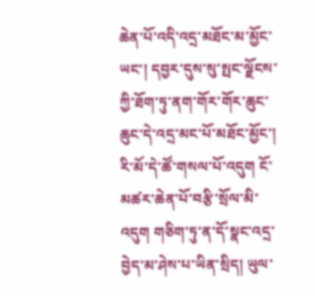ཆེན་པོ་འདི་འདྲ་མཐོང་མ་མྱོང་ཡང་། དབྱར་དུས་སུ་སྤང་ལྗོངས་ཀྱི་ཐོག་ཏུ་ནག་གོར་གོར་ཆུང་ཆུང་དེ་འདྲ་མང་པོ་མཐོང་མྱོང་། རི་མོ་དེ་ཚོ་གསལ་པོ་འདུག ངོ་མཚར་ཆེན་པོ་བརྩི་སྲོལ་མི་འདུག གཅིག་ཏུ་ན་དོ་སྣང་འདྲ་བྱེད་མ་ཤེས་པ་ཡིན་སྲིད། ཡུལ་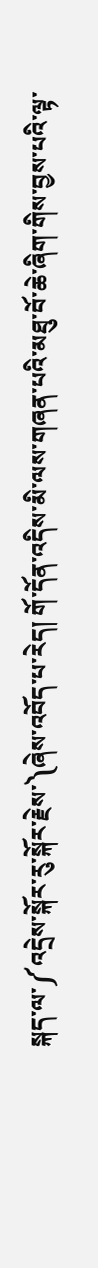སྐད་ལ་༼འདྲེས་སྐོར་རུ་སྐོར་རྗེས་༽ཞེས་འབོད་པ་རེད། གོ་དོན་འདིས་མི་ལས་གཞན་པའི་མཐུ་བོ་ཆེ་ཞིག་གིས་བྱས་པའི་ལྟ་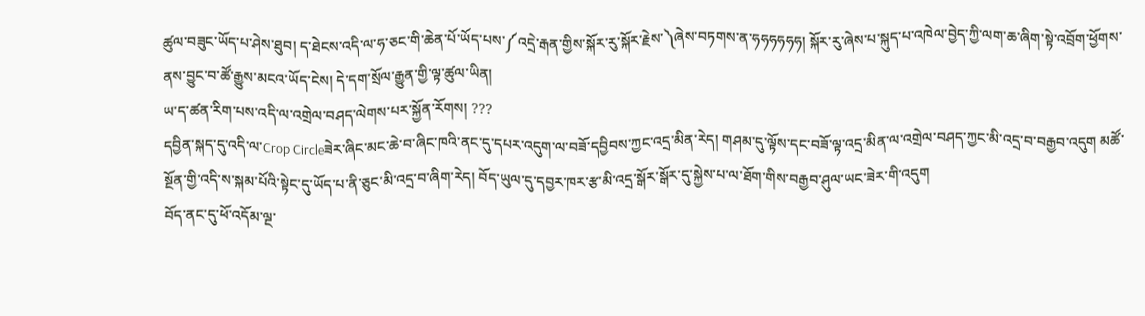ཚུལ་བཟུང་ཡོད་པ་ཤེས་ཐུབ། ད་ཐེངས་འདི་ལ་ཧ་ཅང་གི་ཆེན་པོ་ཡོད་པས་༼འདྲེ་རྒན་གྱིས་སྐོར་རུ་སྐོར་རྗེས་༽ཞེས་བཏགས་ན་ཧཧཧཧཧཧ། སྐོར་རུ་ཞེས་པ་སྐུད་པ་འཁེལ་བྱེད་ཀྱི་ལག་ཆ་ཞིག་སྟེ་འབྲོག་ཕྱོགས་ནས་བྱུང་བ་ཚོ་རྒྱུས་མངའ་ཡོད་ངེས། དེ་དག་སྲོལ་རྒྱུན་གྱི་ལྟ་ཚུལ་ཡིན།
ཡ་ད་ཚན་རིག་པས་འདི་ལ་འགྲེལ་བཤད་ལེགས་པར་སྐྱོན་རོགས། ???
དབྱིན་སྐད་དུ་འདི་ལ་Crop Circleཟེར་ཞིང་མང་ཆེ་བ་ཞིང་ཁའི་ནང་དུ་དཔར་འདུག་ལ་བཟོ་དབྱིབས་ཀྱང་འདྲ་མིན་རེད། གཤམ་དུ་ལྟོས་དང་བཟོ་ལྟ་འདྲ་མིན་ལ་འགྲེལ་བཤད་ཀྱང་མི་འདྲ་བ་བརྒྱབ་འདུག མཚོ་སྔོན་གྱི་འདི་ས་སྐམ་པོའི་སྟེང་དུ་ཡོད་པ་ནི་ཅུང་མི་འདྲ་བ་ཞིག་རེད། བོད་ཡུལ་དུ་དབྱར་ཁར་རྩ་མི་འདྲ་སྒོར་སྒོར་དུ་སྐྱེས་པ་ལ་ཐོག་གིས་བརྒྱབ་ཤུལ་ཡང་ཟེར་གི་འདུག
བོད་ནང་དུ་ཕོ་འདོམ་ལྔ་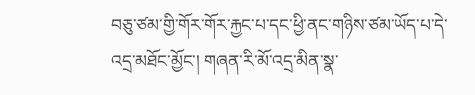བཅུ་ཙམ་གྱི་གོར་གོར་རྐྱང་པ་དང་ཕྱི་ནང་གཉིས་ཙམ་ཡོད་པ་དེ་འདྲ་མཐོང་མྱོང་། གཞན་རི་མོ་འདྲ་མིན་སྣ་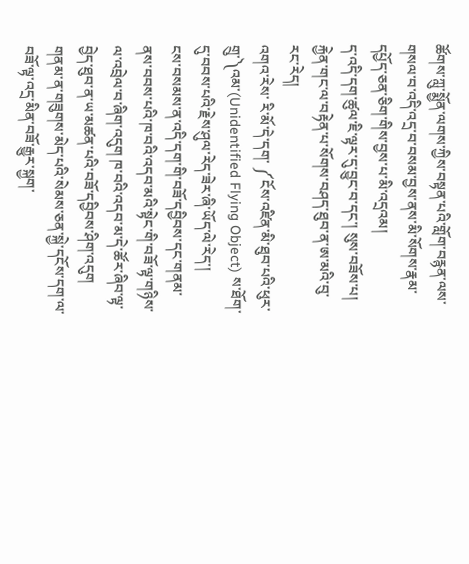ཚོགས་ཀླུ་སྨྱོན་ལགས་ཀྱིས་བསྟན་པའི་གློག་བརྙན་ལས་གསལ་བ་འདི་འདྲ་བ་བསམ་བྱས་ནས་མི་སོགས་རྣམ་དཔྱོད་ཅན་ཅིག་གིས་བྱས་པ་མི་འདྲའམ།
ད་འདི་དག་ཚུལ་ཇི་ལྟར་དུ་བྱུང་བ་དང་། སུས་བཟོས་པ། རྐྱེན་གང་ལ་བརྟེན་པ་སོགས་བཤད་ཐུབ་ན་ཨ་མའི་བུ་རང་རེད།
འགའ་རེས་ རི་མོ་དེ་དག་ ༼ངོས་འཛིན་མི་ཐུབ་པའི་ཕུར་གྲུ་༽འམ་(Unidentified Flying Object) ས་ཐོག་དུ་བབས་པའི་རྗེས་ཤུལ་རེད་ཟེར་ཞི་ཡོད་ལེ་རེད་།
ངས་བསམས་ན་འདི་དག་གི་བཟོ་དབྱིབས་དང་གནམ་ནས་བབས་པའི་ཁ་བའི་འདབ་མའི་སྟེང་གི་བཟོ་ལྟ་གཉིས་ལ་འབྲེལ་བ་ཞིག་འདུག ཁ་བའི་འདབ་མ་དེ་ཚོར་ཞིབ་ལྟ་བྱེད་ཐུབ་ན་ཡ་མཚན་པའི་བཟོ་དབྱིབས་ཤིག་འདུག གནམ་ན་གཟུགས་མེད་པའི་སེམས་ཅན་སྐྱེ་དངོས་དག་ལ་བཟོ་ལྟ་འདྲ་མིན་བཟོ་རྒྱུར་སྐྱག་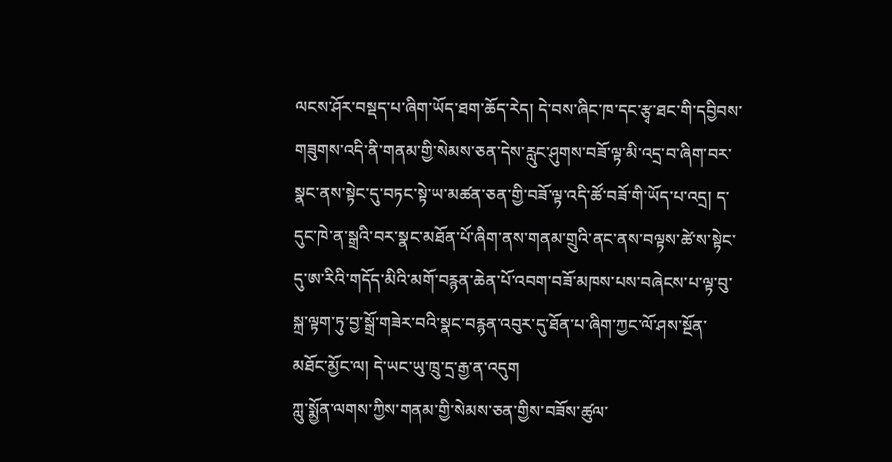ལངས་ཤོར་བསྡད་པ་ཞིག་ཡོད་ཐག་ཆོད་རེད། དེ་བས་ཞིང་ཁ་དང་རྩྭ་ཐང་གི་དབྱིབས་གཟུགས་འདི་ནི་གནམ་གྱི་སེམས་ཅན་དེས་རླུང་ཤུགས་བཟོ་ལྟ་མི་འདྲ་བ་ཞིག་བར་སྣང་ནས་སྟེང་དུ་བཏང་སྟེ་ཡ་མཚན་ཅན་གྱི་བཟོ་ལྟ་འདི་ཚོ་བཟོ་གི་ཡོད་པ་འདྲ། ད་དུང་ཁེ་ན་སྒྲའི་བར་སྣང་མཐོན་པོ་ཞིག་ནས་གནམ་གྲུའི་ནང་ནས་བལྟས་ཚེ་ས་སྟེང་དུ་ཨ་རིའི་གདོད་མིའི་མགོ་བརྙན་ཆེན་པོ་འབག་བཟོ་མཁས་པས་བཞེངས་པ་ལྟ་བུ་སྐྲ་ལྟག་ཏུ་བྱ་སྒྲོ་གཟེར་བའི་སྣང་བརྙན་འབུར་དུ་ཐོན་པ་ཞིག་ཀྱང་ལོ་ཤས་སྔོན་མཐོང་མྱོང་ལ། དེ་ཡང་ཡུ་ཁྲུ་དྲ་རྒྱ་ན་འདུག
ཀླུ་སྨྱོན་ལགས་ཀྱིས་གནམ་གྱི་སེམས་ཅན་གྱིས་བཟོས་ཚུལ་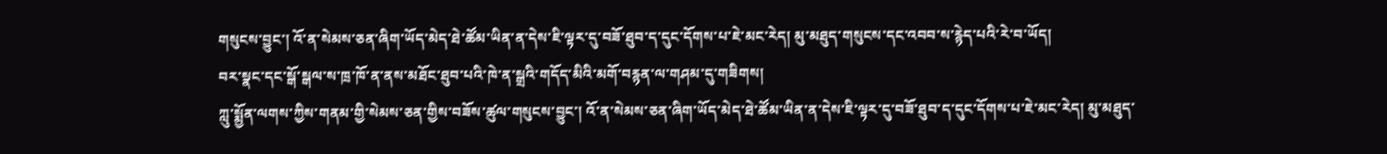གསུངས་བྱུང་། འོ་ན་སེམས་ཅན་ཞིག་ཡོད་མེད་ཐེ་ཚོམ་ཡིན་ན་དེས་ཇི་ལྟར་དུ་བཟོ་ཐུབ་ད་དུང་དོགས་པ་ཇེ་མང་རེད། མུ་མཐུད་གསུངས་དང་འབབ་ས་རྙེད་པའི་རེ་བ་ཡོད།
བར་སྣང་དང་སྒོ་སྒལ་ས་ཁྲ་ཁོ་ན་ནས་མཐོང་ཐུབ་པའི་ཁེ་ན་སྒྲའི་གདོད་མིའི་མགོ་བརྙན་ལ་གཤམ་དུ་གཟིགས།
ཀླུ་སྨྱོན་ལགས་ཀྱིས་གནམ་གྱི་སེམས་ཅན་གྱིས་བཟོས་ཚུལ་གསུངས་བྱུང་། འོ་ན་སེམས་ཅན་ཞིག་ཡོད་མེད་ཐེ་ཚོམ་ཡིན་ན་དེས་ཇི་ལྟར་དུ་བཟོ་ཐུབ་ད་དུང་དོགས་པ་ཇེ་མང་རེད། མུ་མཐུད་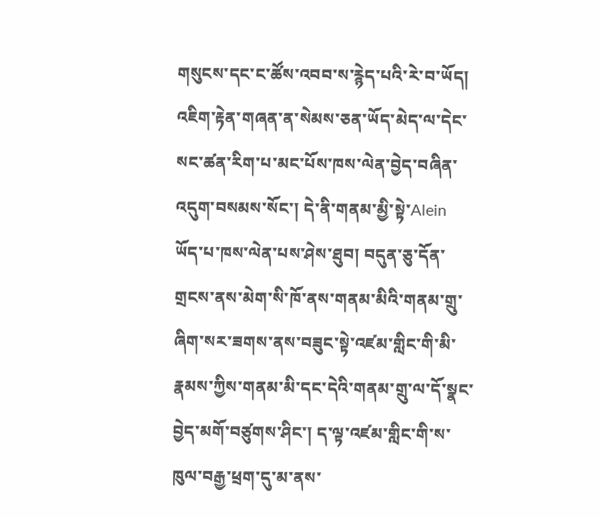གསུངས་དང་ང་ཚོས་འབབ་ས་རྙེད་པའི་རེ་བ་ཡོད།
འཇིག་རྟེན་གཞན་ན་སེམས་ཅན་ཡོད་མེད་ལ་དེང་སང་ཚན་རིག་པ་མང་པོས་ཁས་ལེན་བྱེད་བཞིན་འདུག་བསམས་སོང་། དེ་ནི་གནམ་མྱི་སྟེ་Alein ཡོད་པ་ཁས་ལེན་པས་ཤེས་ཐུབ། བདུན་ཅུ་དོན་གྲངས་ནས་མེག་སི་ཁོ་ནས་གནམ་མིའི་གནམ་གྲུ་ཞིག་སར་ཟགས་ནས་བཟུང་སྟེ་འཛམ་གླིང་གི་མི་རྣམས་ཀྱིས་གནམ་མི་དང་དེའི་གནམ་གྲུ་ལ་དོ་སྣང་བྱེད་མགོ་བཙུགས་ཤིང་། ད་ལྟ་འཛམ་གླིང་གི་ས་ཁུལ་བརྒྱ་ཕྲག་དུ་མ་ནས་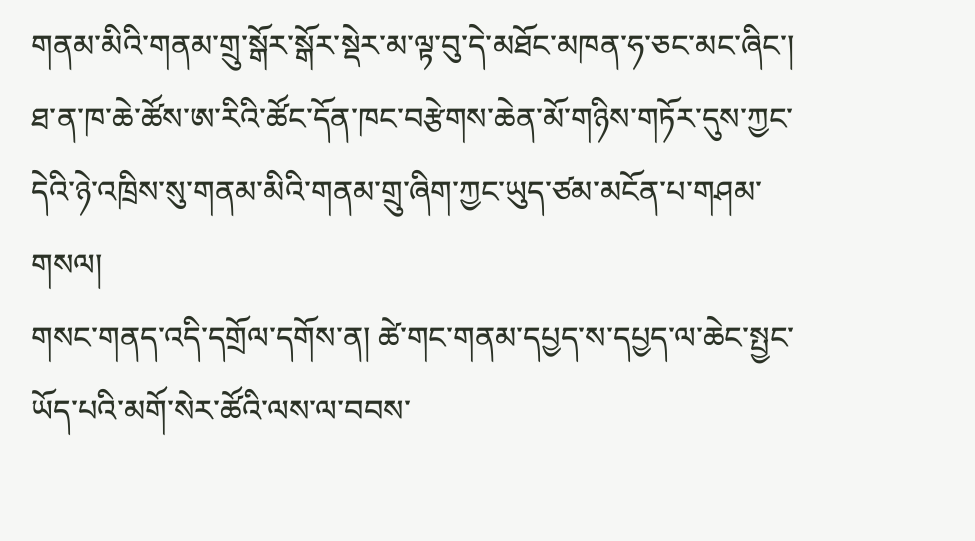གནམ་མིའི་གནམ་གྲུ་སྒོར་སྒོར་སྡེར་མ་ལྟ་བུ་དེ་མཐོང་མཁན་ཧ་ཅང་མང་ཞིང་། ཐ་ན་ཁ་ཆེ་ཚོས་ཨ་རིའི་ཚོང་དོན་ཁང་བརྩེགས་ཆེན་མོ་གཉིས་གཏོར་དུས་ཀྱང་དེའི་ཉེ་འཁྲིས་སུ་གནམ་མིའི་གནམ་གྲུ་ཞིག་ཀྱང་ཡུད་ཙམ་མངོན་པ་གཤམ་གསལ།
གསང་གནད་འདི་དགྲོལ་དགོས་ན། ཚེ་གང་གནམ་དཔྱད་ས་དཔྱད་ལ་ཆེང་སྤྱང་ཡོད་པའི་མགོ་སེར་ཚོའི་ལས་ལ་བབས་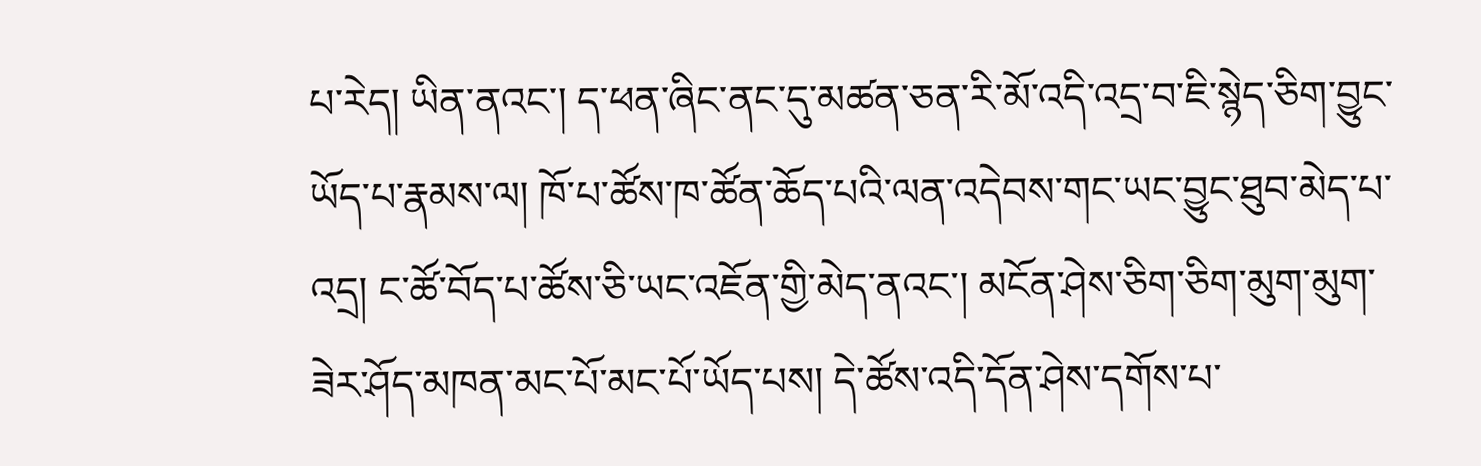པ་རེད། ཡིན་ནའང་། ད་ཕན་ཞིང་ནང་དུ་མཚན་ཅན་རི་མོ་འདི་འདྲ་བ་ཇི་སྙེད་ཅིག་བྱུང་ཡོད་པ་རྣམས་ལ། ཁོ་པ་ཚོས་ཁ་ཚོན་ཆོད་པའི་ལན་འདེབས་གང་ཡང་བྱུང་ཐུབ་མེད་པ་འདྲ། ང་ཚོ་བོད་པ་ཚོས་ཅི་ཡང་འཇོན་གྱི་མེད་ནའང་། མངོན་ཤེས་ཅིག་ཅིག་མུག་མུག་ཟེར་ཤོད་མཁན་མང་པོ་མང་པོ་ཡོད་པས། དེ་ཚོས་འདི་དོན་ཤེས་དགོས་པ་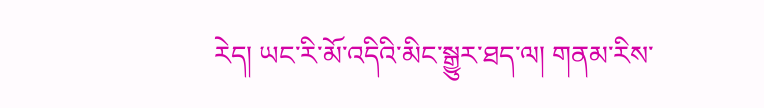རེད། ཡང་རི་མོ་འདིའི་མིང་སྒྱུར་ཐད་ལ། གནམ་རིས་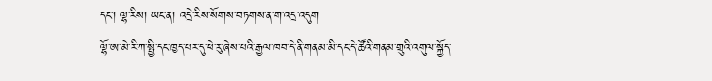དང་། ལྷ་རིས། ཡང་ན། འདྲེ་རིས་སོགས་བཏགས་ན་ག་འདྲ་འདུག
ལྷོ་ཨ་མེ་རི་ཀ་སྤྱི་དང་ཁྱད་པར་དུ་ཕེ་རུ་ཞེས་པའི་རྒྱལ་ཁབ་དེ་ནི་གནམ་མི་དང་དེ་ཚོའི་གནམ་གྲུའི་འགུལ་སྐྱོད་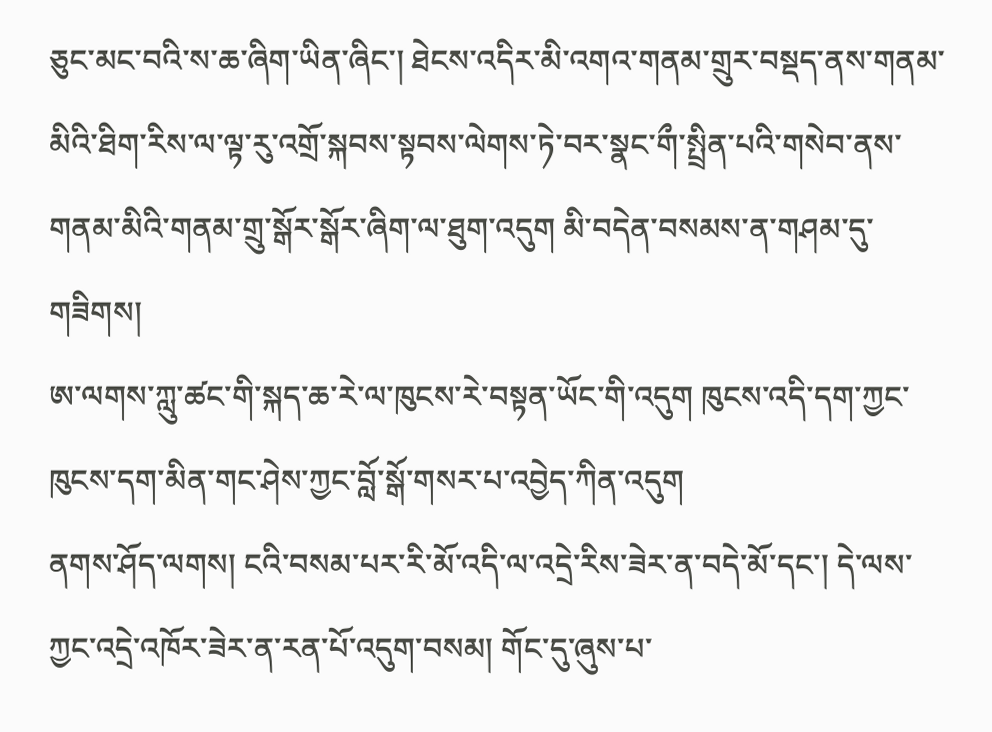ཅུང་མང་བའི་ས་ཆ་ཞིག་ཡིན་ཞིང་། ཐེངས་འདིར་མི་འགའ་གནམ་གྲུར་བསྡད་ནས་གནམ་མིའི་ཐིག་རིས་ལ་ལྟ་རུ་འགྲོ་སྐབས་སྟབས་ལེགས་ཏེ་བར་སྣང་གྀ་སྤྲིན་པའི་གསེབ་ནས་གནམ་མིའི་གནམ་གྲུ་སྒོར་སྒོར་ཞིག་ལ་ཐུག་འདུག མི་བདེན་བསམས་ན་གཤམ་དུ་གཟིགས།
ཨ་ལགས་ཀླུ་ཚང་གི་སྐད་ཆ་རེ་ལ་ཁུངས་རེ་བསྟན་ཡོང་གི་འདུག ཁུངས་འདི་དག་ཀྱང་ཁུངས་དག་མིན་གང་ཤེས་ཀྱང་བློ་སྒོ་གསར་པ་འབྱེད་ཀིན་འདུག
ནགས་ཤོད་ལགས། ངའི་བསམ་པར་རི་མོ་འདི་ལ་འདྲེ་རིས་ཟེར་ན་བདེ་མོ་དང་། དེ་ལས་ཀྱང་འདྲེ་འཁོར་ཟེར་ན་རན་པོ་འདུག་བསམ། གོང་དུ་ཞུས་པ་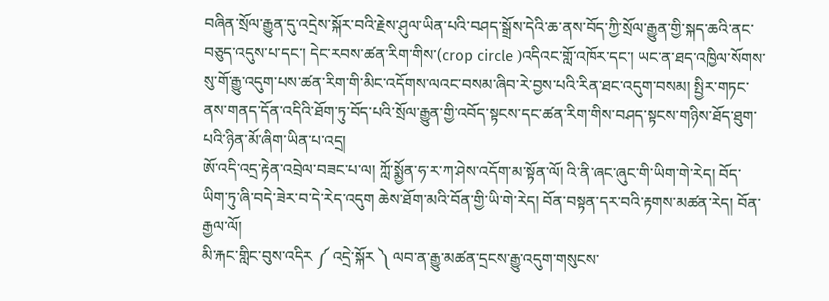བཞིན་སྲོལ་རྒྱུན་དུ་འདྲེས་སྐོར་བའི་རྗེས་ཤུལ་ཡིན་པའི་བཤད་སྒྲོས་དེའི་ཆ་ནས་བོད་ཀྱི་སྲོལ་རྒྱུན་གྱི་སྐད་ཆའི་ནང་བཅུད་འདུས་པ་དང་། དེང་རབས་ཚན་རིག་གིས་(crop circle )འདིའང་གློ་འཁོར་དང་། ཡང་ན་ཐད་འཁྱིལ་སོགས་སུ་གོ་རྒྱུ་འདུག་པས་ཚན་རིག་གི་མིང་འདོགས་ལའང་བསམ་ཞིབ་རེ་བྱས་པའི་རིན་ཐང་འདུག་བསམ། སྤྱིར་གཏང་ནས་གནད་དོན་འདིའི་ཐོག་ཏུ་བོད་པའི་སྲོལ་རྒྱུན་གྱི་འབོད་སྟངས་དང་ཚན་རིག་གིས་བཤད་སྟངས་གཉིས་ཐོད་ཐུག་པའི་ཉིན་མོ་ཞིག་ཡིན་པ་འདྲ།
ཨོ་འདི་འདྲ་རྟེན་འབྲེལ་བཟང་པ་ལ། ཀློ་སྨྱོན་ཧ་ར་ཀ་ཤེས་འདོག་མ་སྟོན་ལོ། འི་ནི་ཞང་ཞུང་གི་ཡིག་གེ་རེད། བོད་ཡིག་ཏུ་ཞི་བདེ་ཟེར་བ་དེ་རེད་འདུག ཆེས་ཐོག་མའི་བོན་གྱི་ཡི་གེ་རེད། བོན་བསྟན་དར་བའི་རྟགས་མཚན་རེད། བོན་རྒྱལ་ལོ།
མི་རྐང་གླིང་བུས་འདིར ༼ འདྲེ་སྐོར ༽ ལབ་ན་རྒྱུ་མཚན་དྲངས་རྒྱུ་འདུག་གསུངས་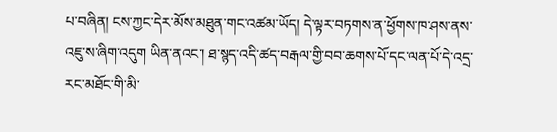པ་བཞིན། ངས་ཀྱང་དེར་མོས་མཐུན་གང་འཚམ་ཡོད། དེ་ལྟར་བཏགས་ན་ཕྱོགས་ཁ་ཤས་ནས་འཇུ་ས་ཞིག་འདུག ཡིན་ནའང་། ཐ་སྙད་འདི་ཚད་བརྒལ་གྱི་བབ་ཆགས་པོ་དང་ལན་པོ་དེ་འདྲ་རང་མཐོང་གི་མི་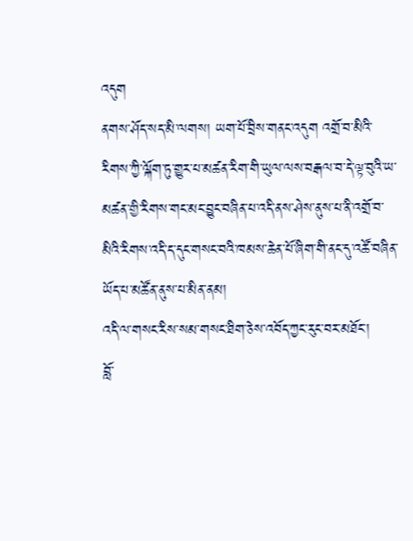འདུག
ནགས་ཤོད་སད་མི་ལགས། ཡག་པོ་བྲིས་གནང་འདུག འགྲོ་བ་མིའི་རིགས་ཀྱི་ལྐོག་ཏུ་གྱུར་པ་མཚན་རིག་གི་ཡུལ་ལས་བརྒལ་བ་དེ་ལྟ་བུའི་ཡ་མཚན་གྱི་རིགས་གང་མང་བྱུང་བཞིན་པ་འདི་ནས་ཤེས་ནུས་པ་ནི་འགྲོ་བ་མིའི་རིགས་འདི་ད་དུང་གསང་བའི་ཁམས་ཆེན་པོ་ཞིག་གི་ནང་དུ་འཚོ་བཞིན་ཡོད་པ་མཚོན་ནུས་པ་མིན་ནམ།
འདི་ལ་གསང་རིས་སམ་གསང་ཐིག་ཅེས་འབོད་ཀྱང་རུང་བར་མཐོང་།
བློ་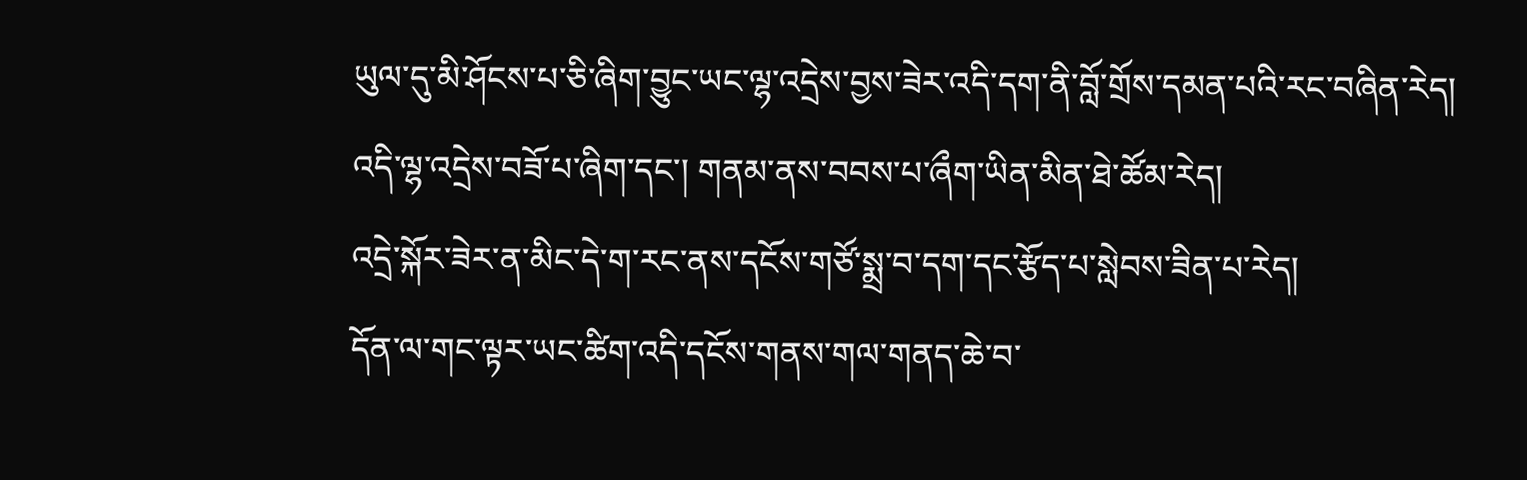ཡུལ་དུ་མི་ཤོངས་པ་ཅི་ཞིག་བྱུང་ཡང་ལྷ་འདྲེས་བྱས་ཟེར་འདི་དག་ནི་བློ་གྲོས་དམན་པའི་རང་བཞིན་རེད།
འདི་ལྷ་འདྲེས་བཟོ་པ་ཞིག་དང་། གནམ་ནས་བབས་པ་ཞྀག་ཡིན་མིན་ཐེ་ཚོམ་རེད།
འདྲེ་སྐོར་ཟེར་ན་མིང་དེ་ག་རང་ནས་དངོས་གཙོ་སྨྲ་བ་དག་དང་རྩོད་པ་སླེབས་ཟིན་པ་རེད།
དོན་ལ་གང་ལྟར་ཡང་ཚིག་འདི་དངོས་གནས་གལ་གནད་ཆེ་བ་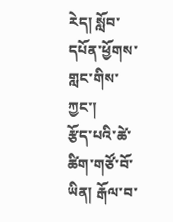རེད། སློབ་དཔོན་ཕྱོགས་གླང་གིས་ཀྱང་།
རྩོད་པའི་ཚེ་ཚིག་གཙོ་བོ་ཡིན། རྒོལ་བ་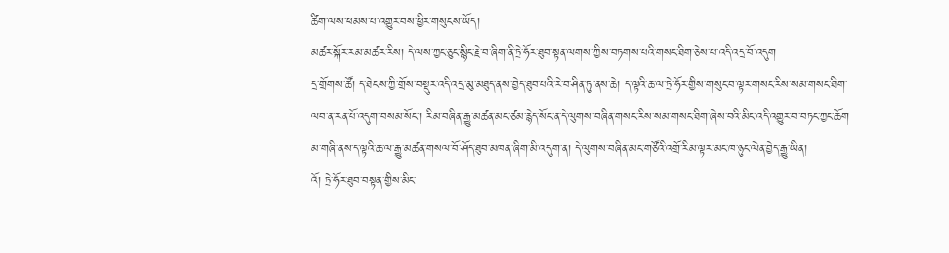ཚིག་ལས་ཕམས་པ་འགྱུར་བས་ཕྱིར་གསུངས་ཡོད།
མཚར་སྐོར་རམ་མཚར་རིས། དེ་ལས་ཀྱང་ཅུང་སྙིང་རྗེ་བ་ཞིག་ནི་ཏྲེ་ཧོར་ཐུབ་སྟན་ལགས་ཀྱིས་བཏགས་པའི་གསང་ཐིག་ཅེས་པ་འདི་འདྲ་བོ་འདུག
དྲ་གྲོགས་ཚོ། ད་ཐེངས་ཀྱི་གྲོས་བསྡུར་འདི་འདྲ་མུ་མཐུད་ནས་བྱེད་ཐུབ་པའི་རེ་བ་ཤིན་ཏུ་ནས་ཆེ། ད་ལྟའི་ཆ་ལ་ཏྲེ་ཧོར་གྱིས་གསུང་བ་ལྟར་གསང་རིས་སམ་གསང་ཐིག་ལབ་ན་རན་པོ་འདུག་བསམ་སོང་། རིམ་བཞིན་རྒྱུ་མཚན་མང་ཙམ་རྙེད་སོང་ན་དེ་ལུགས་བཞིན་གསང་རིས་སམ་གསང་ཐིག་ཞེས་བའི་མིང་འདི་འགྱུར་བ་བཏང་ཀྱང་ཆོག མ་གཞི་ནས་ད་ལྟའི་ཆ་ལ་རྒྱུ་མཚན་གསལ་བོ་ཤོད་ཐུབ་མཁན་ཞིག་མི་འདུག་ན། དེ་ལུགས་བཞིན་མང་གཙོའི་འགྲོ་རིམ་ལྟར་མང་ཁ་ཉུང་ལེན་བྱེད་རྒྱུ་ཡིན།
འོ། ཏྲེ་ཧོར་ཐུབ་བསྟན་གྱིས་མིང་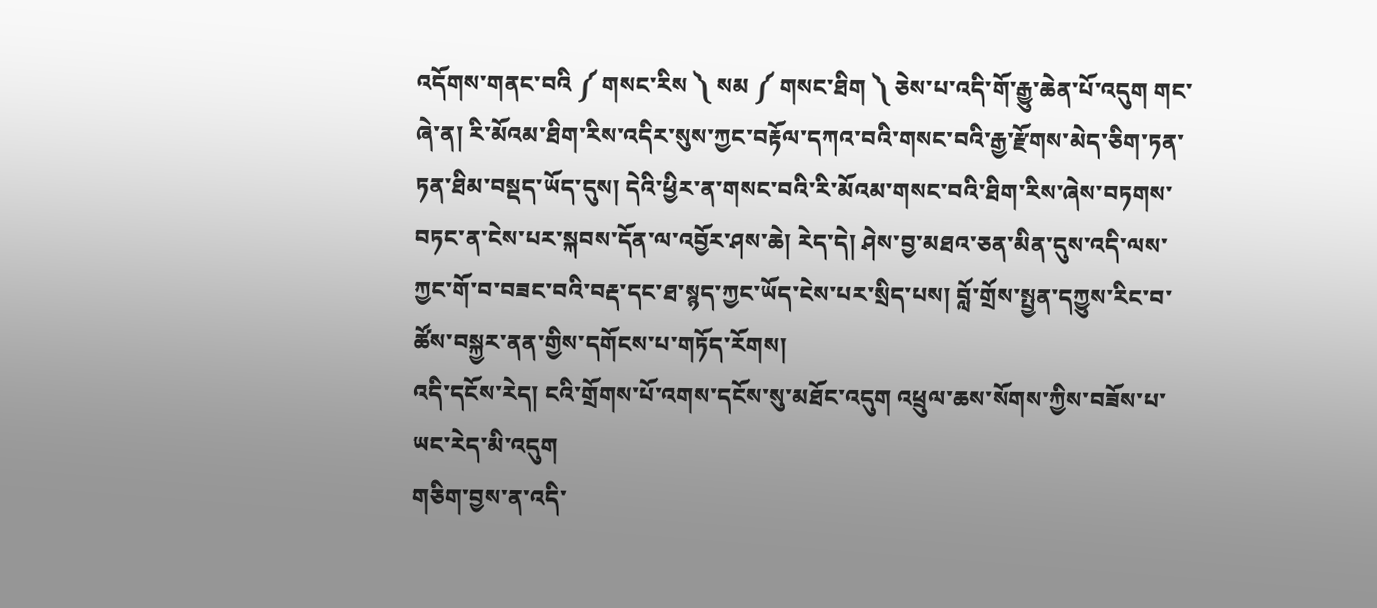འདོགས་གནང་བའི ༼ གསང་རིས ༽ སམ ༼ གསང་ཐིག ༽ ཅེས་པ་འདི་གོ་རྒྱུ་ཆེན་པོ་འདུག གང་ཞེ་ན། རི་མོའམ་ཐིག་རིས་འདིར་སུས་ཀྱང་བརྟོལ་དཀའ་བའི་གསང་བའི་རྒྱ་རྫོགས་མེད་ཅིག་ཏན་ཏན་ཐིམ་བསྡད་ཡོད་དུས། དེའི་ཕྱིར་ན་གསང་བའི་རི་མོའམ་གསང་བའི་ཐིག་རིས་ཞེས་བཏགས་བཏང་ན་ངེས་པར་སྐབས་དོན་ལ་འབྱོར་ཤས་ཆེ། རེད་དེ། ཤེས་བྱ་མཐའ་ཅན་མིན་དུས་འདི་ལས་ཀྱང་གོ་བ་བཟང་བའི་བརྡ་དང་ཐ་སྙད་ཀྱང་ཡོད་ངེས་པར་སྲིད་པས། བློ་གྲོས་སྤྱན་དཀྱུས་རིང་བ་ཚོས་བསྐྱར་ནན་གྱིས་དགོངས་པ་གཏོད་རོགས།
འདི་དངོས་རེད། ངའི་གྲོགས་པོ་འགས་དངོས་སུ་མཐོང་འདུག འཕྲུལ་ཆས་སོགས་ཀྱིས་བཟོས་པ་ཡང་རེད་མི་འདུག
གཅིག་བྱས་ན་འདི་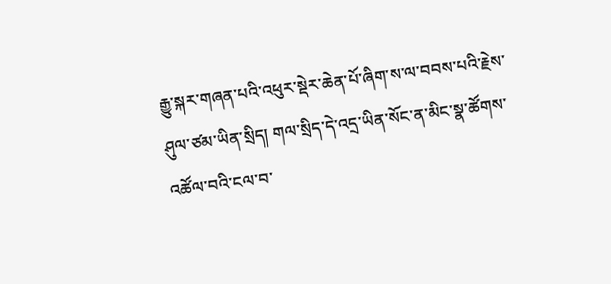རྒྱུ་སྐར་གཞན་པའི་འཕུར་སྡེར་ཆེན་པོ་ཞིག་ས་ལ་བབས་པའི་རྗེས་ཤུལ་ཙམ་ཡིན་སྲིད། གལ་སྲིད་དེ་འདྲ་ཡིན་སོང་ན་མིང་སྣ་ཚོགས་འཚོལ་བའི་ངལ་བ་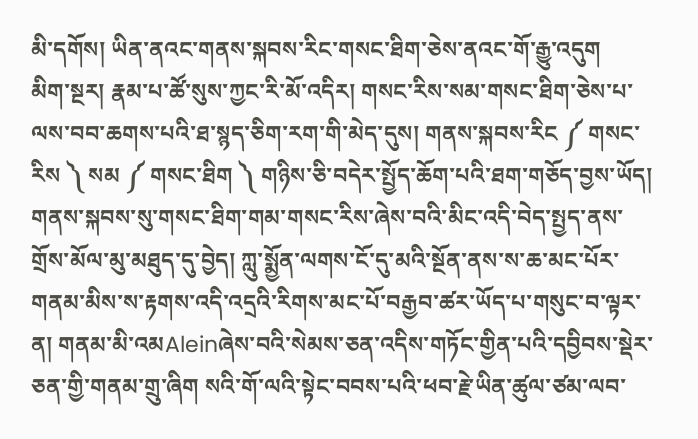མི་དགོས། ཡིན་ནའང་གནས་སྐབས་རིང་གསང་ཐིག་ཅེས་ནའང་གོ་རྒྱུ་འདུག
མིག་སྔར། རྣམ་པ་ཚོ་སུས་ཀྱང་རི་མོ་འདིར། གསང་རིས་སམ་གསང་ཐིག་ཅེས་པ་ལས་བབ་ཆགས་པའི་ཐ་སྙད་ཅིག་རག་གི་མེད་དུས། གནས་སྐབས་རིང ༼ གསང་རིས ༽ སམ ༼ གསང་ཐིག ༽ གཉིས་ཅི་བདེར་སྤྱོད་ཆོག་པའི་ཐག་གཅོད་བྱས་ཡོད།
གནས་སྐབས་སུ་གསང་ཐིག་གམ་གསང་རིས་ཞེས་བའི་མིང་འདི་བེད་སྤྱད་ནས་གྲོས་མོལ་མུ་མཐུད་དུ་བྱེད། ཀླུ་སྨྱོན་ལགས་ངོ་དུ་མའི་སྔོན་ནས་ས་ཆ་མང་པོར་གནམ་མིས་ས་རྟགས་འདི་འདྲའི་རིགས་མང་པོ་བརྒྱབ་ཚར་ཡོད་པ་གསུང་བ་ལྟར་ན། གནམ་མི་འམAleinཞེས་བའི་སེམས་ཅན་འདིས་གཏོང་གྱིན་པའི་དབྱིབས་སྡེར་ཅན་གྱི་གནམ་གྲུ་ཞིག སའི་གོ་ལའི་སྟེང་བབས་པའི་ཕབ་རྗེ་ཡིན་ཚུལ་ཙམ་ལབ་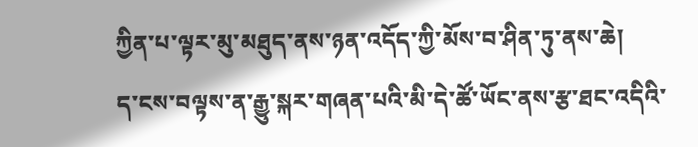ཀྱིན་པ་ལྟར་མུ་མཐུད་ནས་ཉན་འདོད་ཀྱི་མོས་བ་ཤིན་ཏུ་ནས་ཆེ།
ད་ངས་བལྟས་ན་རྒྱུ་སྐར་གཞན་པའི་མི་དེ་ཚོ་ཡོང་ནས་རྩ་ཐང་འདིའི་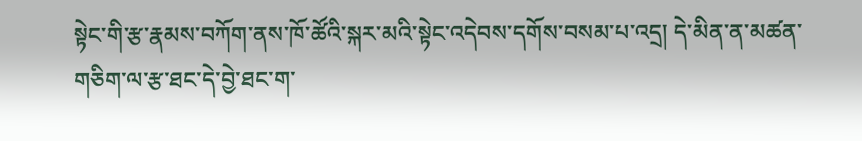སྟེང་གི་རྩ་རྣམས་བཀོག་ནས་ཁོ་ཚོའི་སྐར་མའི་སྟེང་འདེབས་དགོས་བསམ་པ་འདྲ། དེ་མིན་ན་མཚན་གཅིག་ལ་རྩ་ཐང་དེ་བྱེ་ཐང་ག་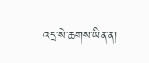འདྲ་སེ་ཆགས་ཡིན་ན།